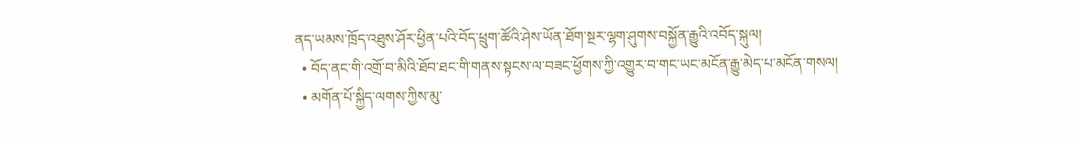ནད་ཡམས་ཁྲོད་འཐུས་ཤོར་ཕྱིན་པའི་བོད་ཕྲུག་ཚོའི་ཤེས་ཡོན་ཐོག་སྔར་ལྷག་ཤུགས་བསྐྱོན་རྒྱུའི་འབོད་སྐུལ།
  • བོད་ནང་གི་འགྲོ་བ་མིའི་ཐོབ་ཐང་གི་གནས་སྟངས་ལ་བཟང་ཕྱོགས་ཀྱི་འགྱུར་བ་གང་ཡང་མངོན་རྒྱུ་མེད་པ་མངོན་གསལ།
  • མགོན་པོ་སྐྱིད་ལགས་ཀྱིས་མུ་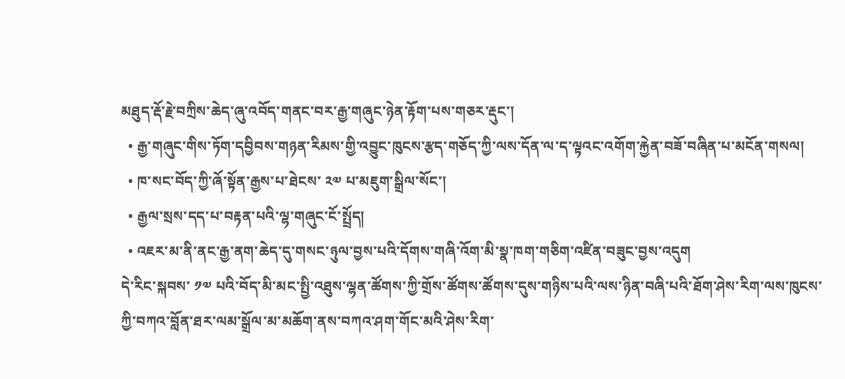མཐུད་རྡོ་རྗེ་བཀྲིས་ཆེད་ཞུ་འབོད་གནང་བར་རྒྱ་གཞུང་ཉེན་རྟོག་པས་གཅར་རྡུང་།
  • རྒྱ་གཞུང་གིས་ཏོག་དབྱིབས་གཉན་རིམས་གྱི་འབྱུང་ཁུངས་རྩད་གཅོད་ཀྱི་ལས་དོན་ལ་ད་ལྟའང་འགོག་རྐྱེན་བཟོ་བཞིན་པ་མངོན་གསལ།
  • ཁ་སང་བོད་ཀྱི་ཞོ་སྟོན་རྒྱས་པ་ཐེངས་ ༢༧ པ་མཇུག་སྒྲིལ་སོང་།
  • རྒྱལ་སྲས་དད་པ་བརྟན་པའི་ལྷ་གཞུང་ངོ་སྤྲོད།
  • འཇར་མ་ནི་ནང་རྒྱ་ནག་ཆེད་དུ་གསང་ཉུལ་བྱས་པའི་དོགས་གཞི་འོག་མི་སྣ་ཁག་གཅིག་འཛིན་བཟུང་བྱས་འདུག
དེ་རིང་སྐབས་ ༡༧ པའི་བོད་མི་མང་སྤྱི་འཐུས་ལྷན་ཚོགས་ཀྱི་གྲོས་ཚོགས་ཚོགས་དུས་གཉིས་པའི་ལས་ཉིན་བཞི་པའི་ཐོག་ཤེས་རིག་ལས་ཁུངས་ཀྱི་བཀའ་བློན་ཐར་ལམ་སྒྲོལ་མ་མཆོག་ནས་བཀའ་ཤག་གོང་མའི་ཤེས་རིག་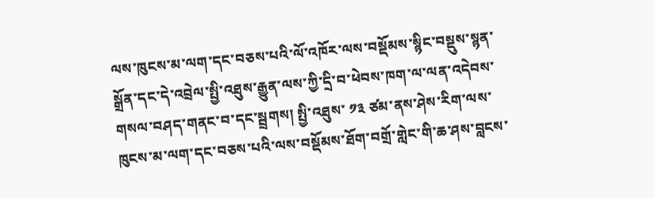ལས་ཁུངས་མ་ལག་དང་བཅས་པའི་ལོ་འཁོར་ལས་བསྡོམས་སྙིང་བསྡུས་སྙན་སྒྲོན་དང་དེ་འབྲེལ་སྤྱི་འཐུས་རྒྱུན་ལས་ཀྱི་དྲི་བ་ཕེབས་ཁག་ལ་ལན་འདེབས་གསལ་བཤད་གནང་བ་དང་སྦྲགས། སྤྱི་འཐུས་ ༡༣ ཙམ་ནས་ཤེས་རིག་ལས་ཁུངས་མ་ལག་དང་བཅས་པའི་ལས་བསྡོམས་ཐོག་བགྲོ་གླེང་གི་ཆ་ཤས་བླངས་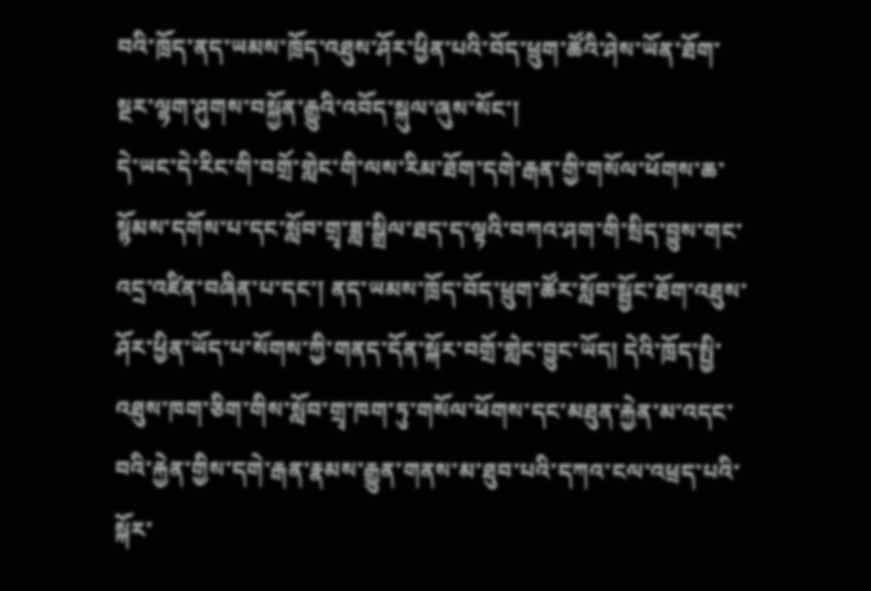བའི་ཁྲོད་ནད་ཡམས་ཁྲོད་འཐུས་ཤོར་ཕྱིན་པའི་བོད་ཕྲུག་ཚོའི་ཤེས་ཡོན་ཐོག་སྔར་ལྷག་ཤུགས་བསྐྱོན་རྒྱུའི་འབོད་སྐུལ་ཞུས་སོང་།
དེ་ཡང་དེ་རིང་གི་བགྲོ་གླེང་གི་ལས་རིམ་ཐོག་དགེ་རྒན་གྱི་གསོལ་ཕོགས་ཆ་སྙོམས་དགོས་པ་དང་སློབ་གྲྭ་ཟླ་སྒྲིལ་ཐད་ད་ལྟའི་བཀའ་ཤག་གི་སྲིད་བྱུས་གང་འདྲ་འཛིན་བཞིན་པ་དང་། ནད་ཡམས་ཁྲོད་བོད་ཕྲུག་ཚོར་སློབ་སྦྱོང་ཐོག་འཐུས་ཤོར་ཕྱིན་ཡོད་པ་སོགས་ཀྱི་གནད་དོན་སྐོར་བགྲོ་གླེང་བྱུང་ཡོད། དེའི་ཁྲོད་སྤྱི་འཐུས་ཁག་ཅིག་གིས་སློབ་གྲྭ་ཁག་ཏུ་གསོལ་ཕོགས་དང་མཐུན་རྐྱེན་མ་འདང་བའི་རྐྱེན་གྱིས་དགེ་རྒན་རྣམས་རྒྱུན་གནས་མ་ཐུབ་པའི་དཀའ་ངལ་འཕྲད་པའི་སྐོར་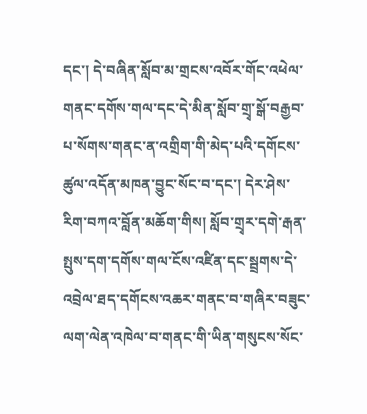དང་། དེ་བཞིན་སློབ་མ་གྲངས་འབོར་གོང་འཕེལ་གནང་དགོས་གལ་དང་དེ་མིན་སློབ་གྲྭ་སྒོ་བརྒྱབ་པ་སོགས་གནང་ན་འགྲིག་གི་མེད་པའི་དགོངས་ཚུལ་འདོན་མཁན་བྱུང་སོང་བ་དང་། དེར་ཤེས་རིག་བཀའ་བློན་མཆོག་གིས། སློབ་གྲྭར་དགེ་རྒན་སྤུས་དག་དགོས་གལ་ངོས་འཛིན་དང་སྦྲགས་དེ་འབྲེལ་ཐད་དགོངས་འཆར་གནང་བ་གཞིར་བཟུང་ལག་ལེན་འཁེལ་བ་གནང་གི་ཡིན་གསུངས་སོང་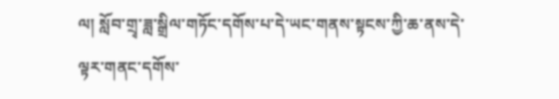ལ། སློབ་གྲྭ་ཟླ་སྒྲིལ་གཏོང་དགོས་པ་དེ་ཡང་གནས་སྟངས་ཀྱི་ཆ་ནས་དེ་ལྟར་གནང་དགོས་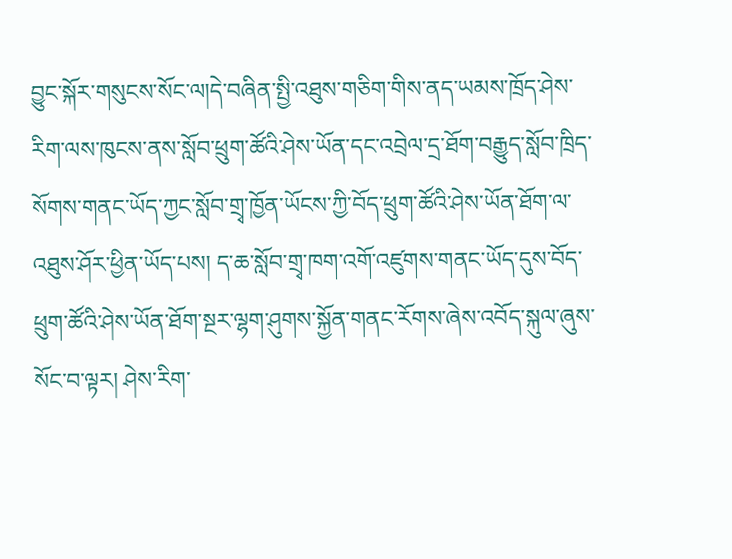བྱུང་སྐོར་གསུངས་སོང་ལ།དེ་བཞིན་སྤྱི་འཐུས་གཅིག་གིས་ནད་ཡམས་ཁྲོད་ཤེས་རིག་ལས་ཁུངས་ནས་སློབ་ཕྲུག་ཚོའི་ཤེས་ཡོན་དང་འབྲེལ་དྲ་ཐོག་བརྒྱུད་སློབ་ཁྲིད་སོགས་གནང་ཡོད་ཀྱང་སློབ་གྲྭ་ཁྱོན་ཡོངས་ཀྱི་བོད་ཕྲུག་ཚོའི་ཤེས་ཡོན་ཐོག་ལ་འཐུས་ཤོར་ཕྱིན་ཡོད་པས། ད་ཆ་སློབ་གྲྭ་ཁག་འགོ་འཛུགས་གནང་ཡོད་དུས་བོད་ཕྲུག་ཚོའི་ཤེས་ཡོན་ཐོག་སྔར་ལྷག་ཤུགས་སྐྱོན་གནང་རོགས་ཞེས་འབོད་སྐུལ་ཞུས་སོང་བ་ལྟར། ཤེས་རིག་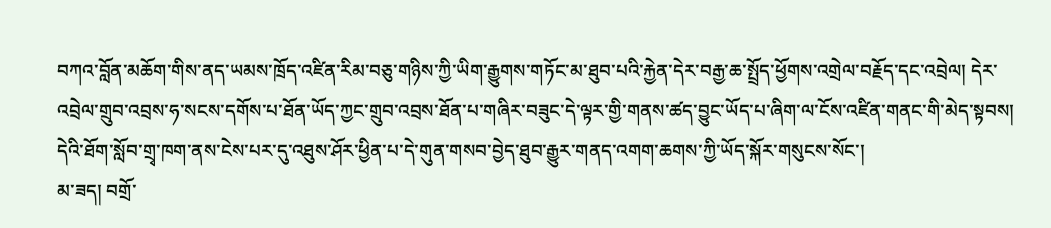བཀའ་བློན་མཆོག་གིས་ནད་ཡམས་ཁྲོད་འཛིན་རིམ་བཅུ་གཉིས་ཀྱི་ཡིག་རྒྱུགས་གཏོང་མ་ཐུབ་པའི་རྐྱེན་དེར་བརྒྱ་ཆ་སྤྲོད་ཕྱོགས་འགྲེལ་བརྗོད་དང་འབྲེལ། དེར་འབྲེལ་གྲུབ་འབྲས་ཧ་སངས་དགོས་པ་ཐོན་ཡོད་ཀྱང་གྲུབ་འབྲས་ཐོན་པ་གཞིར་བཟུང་དེ་ལྟར་གྱི་གནས་ཚད་བྱུང་ཡོད་པ་ཞིག་ལ་ངོས་འཛིན་གནང་གི་མེད་སྟབས། དེའི་ཐོག་སློབ་གྲྭ་ཁག་ནས་ངེས་པར་དུ་འཐུས་ཤོར་ཕྱིན་པ་དེ་གུན་གསབ་བྱེད་ཐུབ་རྒྱུར་གནད་འགག་ཆགས་ཀྱི་ཡོད་སྐོར་གསུངས་སོང་།
མ་ཟད། བགྲོ་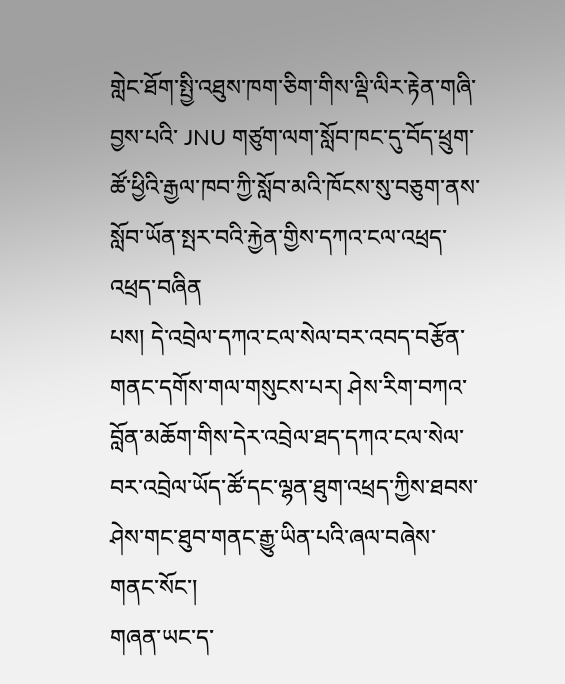གླེང་ཐོག་སྤྱི་འཐུས་ཁག་ཅིག་གིས་ལྡི་ལིར་རྟེན་གཞི་བྱས་པའི་ JNU གཙུག་ལག་སློབ་ཁང་དུ་བོད་ཕྲུག་ཚོ་ཕྱིའི་རྒྱལ་ཁབ་ཀྱི་སློབ་མའི་ཁོངས་སུ་བཅུག་ནས་སློབ་ཡོན་སྤར་བའི་རྐྱེན་གྱིས་དཀའ་ངལ་འཕྲད་འཕྲད་བཞིན
པས། དེ་འབྲེལ་དཀའ་ངལ་སེལ་བར་འབད་བརྩོན་གནང་དགོས་གལ་གསུངས་པར། ཤེས་རིག་བཀའ་བློན་མཆོག་གིས་དེར་འབྲེལ་ཐད་དཀའ་ངལ་སེལ་བར་འབྲེལ་ཡོད་ཚོ་དང་ལྷན་ཐུག་འཕྲད་ཀྱིས་ཐབས་ཤེས་གང་ཐུབ་གནང་རྒྱུ་ཡིན་པའི་ཞལ་བཞེས་གནང་སོང་།
གཞན་ཡང་ད་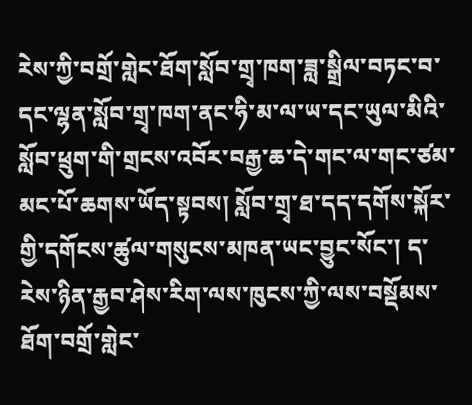རེས་ཀྱི་བགྲོ་གླེང་ཐོག་སློབ་གྲྭ་ཁག་ཟླ་སྒྲིལ་བཏང་བ་དང་ལྷན་སློབ་གྲྭ་ཁག་ནང་ཧི་མ་ལ་ཡ་དང་ཡུལ་མིའི་སློབ་ཕྲུག་གི་གྲངས་འབོར་བརྒྱ་ཆ་དེ་གང་ལ་གང་ཙམ་མང་པོ་ཆགས་ཡོད་སྟབས། སློབ་གྲྭ་ཐ་དད་དགོས་སྐོར་གྱི་དགོངས་ཚུལ་གསུངས་མཁན་ཡང་བྱུང་སོང་། ད་རེས་ཉིན་རྒྱབ་ཤེས་རིག་ལས་ཁུངས་ཀྱི་ལས་བསྡོམས་ཐོག་བགྲོ་གླེང་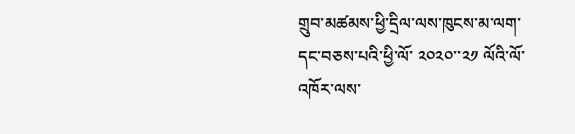གྲུབ་མཚམས་ཕྱི་དྲིལ་ལས་ཁུངས་མ་ལག་དང་བཅས་པའི་ཕྱི་ལོ་ ༢༠༢༠་་༢༡ ལོའི་ལོ་འཁོར་ལས་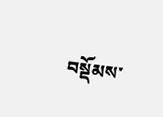བསྡོམས་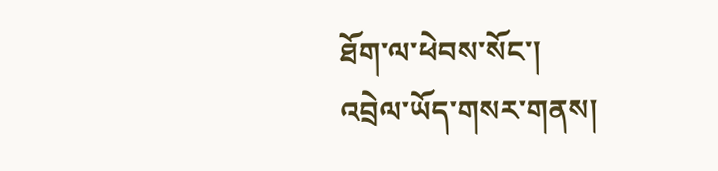ཐོག་ལ་ཕེབས་སོང་།
འབྲེལ་ཡོད་གསར་གནས།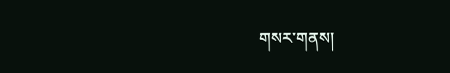གསར་གནས།